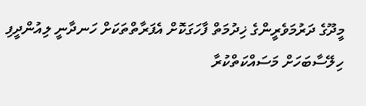މީދޫގެ ދަރުމަވެރީންގެ ޚިދުމަތް ފާހަގަކޮށް އެފަރާތްތަކަށް ހަނދާނީ ލިއުންދީފި
ހިލޭސާބަހަށް މަސައްކަތްކުރާ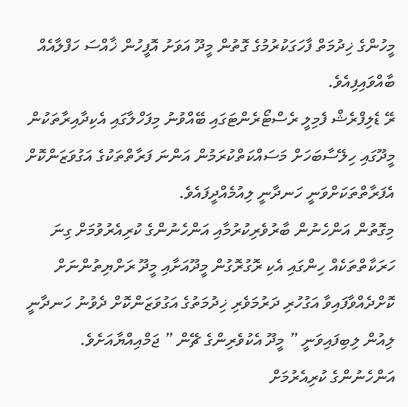މީހުންގެ ޚިދުމަތް ފާހަގަކުރުމުގެ ގޮތުން މީދޫ އަވަށު އޮފީހުން ޚާއްސަ ހަފްލާއެއް ބާއްވައިފިއެވެ.
ރޭ ޑެލިފްރެޝް ފެމިލީ ރެސްޓޯރެންޓަގައި ބޭއްވުނު މިފަހްލާގައި އެކިދާއިރާތަކުން މީދޫގައި ހިލޭސާބަހަށް މަސައްކަތްކުރަމުން އަންނަ ފަރާތްތަކުގެ އަގުވަޒަންކޮށް އެފަރާތްތަކަށްވަނީ ހަނދާނީ ލިއުމެއްދީފައެވެ.
މިގޮތުން އަންހެނުން ބާރުވެރިކުރުމާއި އަންހެނުންގެ ކުރިއެރުވުމަށް ގިނަ ހަރަކާތްތަކެއް ހިންގައި އެކި ރޮގުރޮގުން މީދޫއަށާއި މީދޫ ރަށްޔިތުންނަށް ކޮށްދެއްވާފައިވާ އަގުހުރި ދަރުމަވެރި ޚިދުމަތުގެ އަގުވަޒަންކޮށް ދެވުނު ހަނދާނީ ލިއުން ލިބިފައިވަނީ ” މީދޫ އެކުވެރިންގެ ޗޭން ” ޖަމްއިއްޔާއަށެވެ.
އަންހެނުންގެ ކުރިއެރުމަށް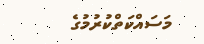މަސައްކަތްކުރުމުގެ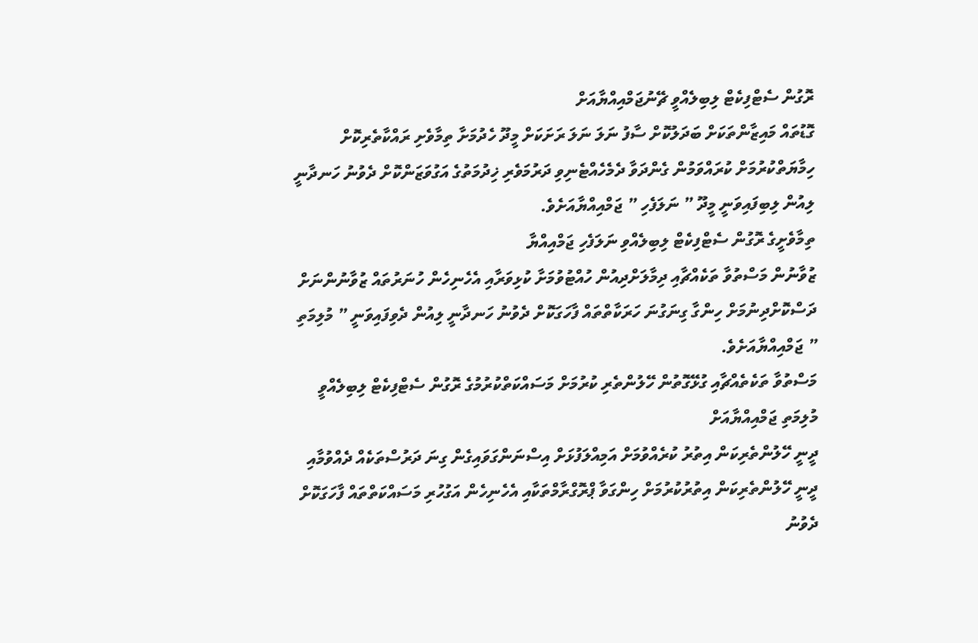ރޮގުން ސެޓްފިކެޓް ލިބިލެއްވީ ޗޭނުޖަމްއިއްޔާއަށް
ގޮޑުތައް މައިޒާންތަކަށް ބަދަލުކޮށް ސާފު ނަލަ ނަލަ ރަށަކަށް މީދޫ ހެދުމަށާ ތިމާވެށި ރައްކާތެރިކޮށް ހިމާޔަތްކުރުމަށް ކުރައްވަމުން ގެންދަވާ ދެމެހެއްޓެނިވި ދަރުމަވެރި ޚިދުމަތުގެ އަގުވަޒަންކޮށް ދެވުނު ހަނދާނީ ލިއުން ލިބިފައިވަނީ މީދޫ ” ނަލަފެހި ” ޖަމްއިއްޔާއަށެވެ.
ތިމާވެށީގެ ރޮގުން ސެޓްފިކެޓް ލިބިލެއްވި ނަލަފެހި ޖަމްއިއްޔާ
ޒުވާނުން މަސްތުވާ ތަކެއްޗާއި ދިމާލަށްދިއުން ހުއްޓުވުމަށާ ކުޅިވަރާއި އެހެނިހެން ހުނަރުތައް ޒުވާނުންނަށް ދަސްކޮށްދިނުމަށް ހިންގާ ގިނަގުނަ ހަރަކާތްތައް ފާހަގަކޮށް ދެވުނު ހަނދާނީ ލިއުން ދެވިފައިވަނީ ” މުލިމަތި ” ޖަމްއިއްޔާއަށެވެ.
މަސްތުވާ ތަކެތެއްޗާއި ގުޅޭގޮތުން ހޭލުންތެރި ކުރުމަށް މަސައްކަތްކުރުމުގެ ރޮގުން ސެޓްފިކެޓް ލިބިލެއްވީ މުލިމަތި ޖަމްއިއްޔާއަށް
ދީނީ ހޭލުންތެރިކަން އިތުރު ކުރެއްވުމަށް އަމިއްލަފުޅަށް އިސްނަންގަވައިގެން ގިނަ ދަރުސްތަކެއް ދެއްވުމާއި ދީނީ ހޭލުންތެރިކަން އިތުރުކުރުމަށް ހިންގަވާ ޕްރޮގްރާމްތަކާއި އެހެނިހެން އަގުހުރި މަސައްކަތްތައް ފާހަގަކޮށް ދެވުނު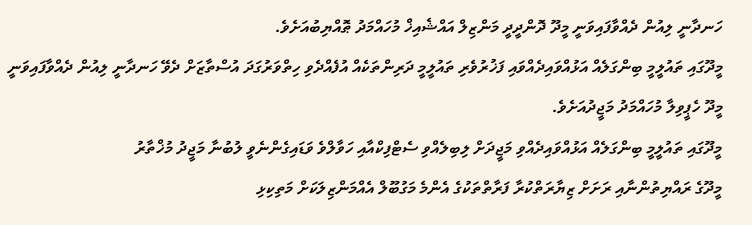ހަނދާނީ ލިއުން ދެއްވާފައިވަނީ މީދޫ ދޮންދީދީ މަންޒިލް އައްޝެއިޚް މުހައްމަދު ޠޮއްޔިބުއަށެވެ.
މީދޫގައި ތައުލީމީ ބިންގަލެއް އަޅުއްވައިދެއްވައި ފަޚުރުވެރި ތައުލީމީ ދަރިންތަކެއް އުފެއްދެވި ހިތްވަރުގަދަ އުސްތާޒަށް ދެވޭ ހަނދާނީ ލިއުން ދެއްވާފައިވަނީ މީދޫ ހެޕީވިލާ މުހައްމަދު މަޖީދުއަށެވެ.
މީދޫގައި ތައުލީމީ ބިންގަލެއް އަޅުއްވައިދެއްވި މަޖީދަށް ލިބިލެއްވި ސެޓްފިކްއާއި ހަވާލްވެ ވަޑައިގެންނެވީ ލުބުނާ މަޖީދު މުޚްތާރު
މީދޫގެ ރައްޔިތުންނާއި ރަށަށް ޒިޔާރަތްކުރާ ފަރާތްތަކުގެ އެންމެ މަގުބޫލް އެއްމަންޒިލަކަށް މަތިކިޅި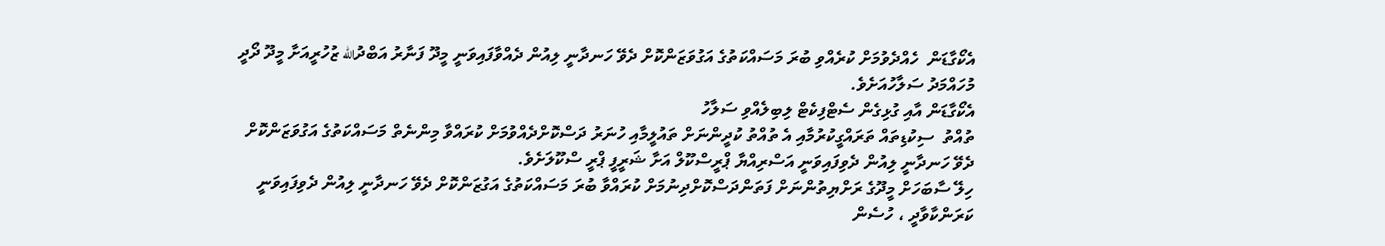އެކޯގާޑަން  ހެއްދެވުމަށް ކުރެއްވި ބުރަ މަސައްކަތުގެ އަގުވަޒަންކޮށް ދެވޭ ހަނދާނީ ލިއުން ދެއްވާފައިވަނީ މީދޫ ފަނާރު އަބްދުالله ޒުހުރީއަށާ މީދޫ ދޯދީ މުހައްމަދު ސަލާހުއަށެވެ.
އެކޯގާޑަން އާއި ގުޅިގެން ސެޓްފިކެޓް ލިބިލެއްވި ސަލާހު
ތުއްތު  ސިކުޑިތައް ތަރައްގީކުރުމާއި އެ ތުއްތު ކުދީންނަށް ތައުލީމާއި ހުނަރު ދަސްކޮށްދެއްވުމަށް ކުރައްވާ މިންނެތް މަސައްކަތުގެ އަގުވަޒަންކޮށް ދެވޭ ހަނދާނީ ލިއުން ދެވިފައިވަނީ އަސްރިއްޔާ ޕްރީސްކޫލް އަށާ ޝަރީފީ ޕްރީ ސްކޫލަށެވެ.
ހިލޭ ސާބަހަށް މީދޫގެ ރަށްޔިތުންނަށް ފަތަންދަސްކޮށްދިނުމަށް ކުރައްވާ ބުރަ މަސައްކަތުގެ އަގުޒަންކޮށް ދެވޭ ހަނދާނީ ލިއުން ދެވިފައިވަނީ ކަރަންކާވާދީ ، ހުސެން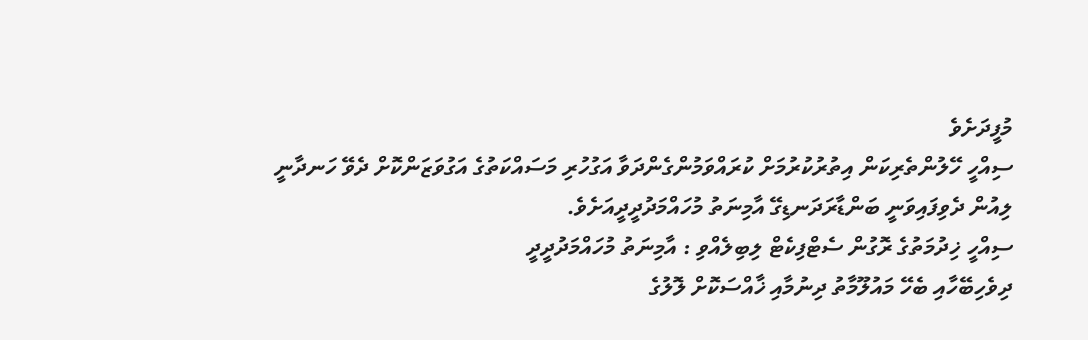މުފީދަށެވެ
ސިއްހީ ހޭލުންތެރިކަން އިތުރުކުރުމަށް ކުރައްވަމުންގެންދަވާ އަގުހުރި މަސައްކަތުގެ އަގުވަޒަންކޮށް ދެވޭ ހަނދާނީ ލިއުން ދެވިފައިވަނީ ބަންޑާރަދަނޑިގޭ އާމިނަތު މުހައްމަދުދީދީއަށެވެ.
ސިއްހީ ޚިދުމަތުގެ ރޮގުން ސެޓްފިކެޓް ލިބިލެއްވި : އާމިނަތު މުހައްމަދުދީދީ
ދިވެހިބޭހާއި ބެހޭ މައުލޫމާތު ދިނުމާއި ޚާއްސަކޮށް ލޮލުގެ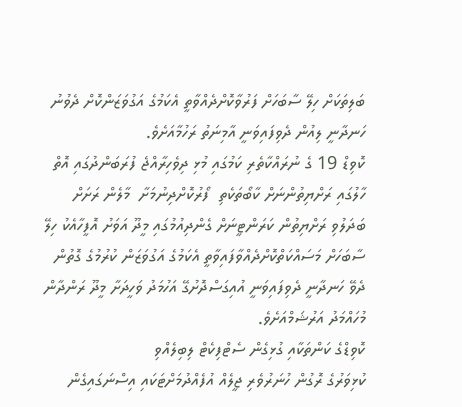ބަލިތަކަށް ހިލޭ ސާބަހަށް ފަރުވާކޮށްދެއްވާތީ އެކަމުގެ އަގުވަޒަންކޮށް ދެވުނު ހަނދާނީ ލިއުން ދެވިފައިވަނީ އާމިނަތު ރަހުމާއަށެވެ.
ކޮވިޑް 19 ގެ ނުރައްކާތެރި ކަމުގައި މުޅި ދިވެހިރާއްޖެ ފުރަބަންދުގައި އޮތް ހާލުގައި ރަށްޔިތުންނަށް ކާބޯތަކެތި  ފޯރުކޮށްދިނުމަށާ  މާލެން ރަށަށް ބަދަލުވި ރަށްޔިތުން ކަރަންޓީނަށް ގެންދިއުމުގައި މީދޫ އަވަށު އޮފީހާއެކު ހިލޭ ސާބަހަށް މަސައްކަތްކޮށްދެއްވާފައިވާތީ އެކަމުގެ އަގުވަޒަން ކުރުމުގެ ގޮތުން ދެވޭ ހަނދާނީ ދެވިފައިވަނީ އުއިގަސްދޮށުގޭ އަހުމަދު ވަހީދަށާ މީދޫ ރަންދާން މުހައްމަދު އަރުޝަމްއަށެވެ.
ކޮވިޑްގެ ކަންތަކާއި ގުޅިގެން ސެޓްފިކެޓް ލިބިލެއްވި
ކުޅިވަރުގެ ރޮގުން ހުނަރުވެރި ޖީލެއް އުފެއްދުމަށްޓަކައި އިސްނަގައިގެން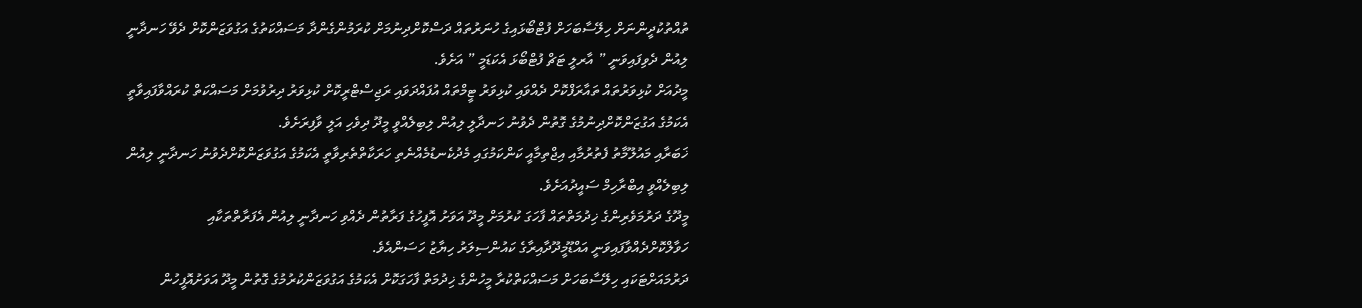ތުއްތުކުދީންނަށް ހިލޭސާބަހަށް ފުޓްބޯޅައިގެ ހުނަރުތައް ދަސްކޮށްދިނުމަށް ކުރަމުންގެންދާ މަސައްކަތުގެ އަގުވަޒަންކޮށް ދެވޭ ހަނދާނީ ލިއުން ދެވިފައިވަނީ ” އާރލީ ޓަޗް ފުޓްބޯޅަ އެކަޑަމީ ” އަށެވެ.
މީދުއަށް ކުޅިވަރުތައް ތައާރަފްކޮށް ދެއްވައި ކުޅިވަރު ޓީމްތައް އުފައްދަވައި ރަޖިސްޓްރީކޮށް ކުޅިވަރު ދިރުވުމަށް މަސައްކަތް ކުރައްވާފައިވާތީ އެކަމުގެ އަގުޒަންކޮށްދިނުމުގެ ގޮތުން ދެވުނު ހަނދާލީ ލިއުން ލިބިލެއްވީ މީދޫ ދިވެހި އަލީ ވާފިރަށެވެ.
ޚަބަރާއި މައުލޫމާތު ފެތުރުމާއި އިޖްތިމާއީ ކަންކަމުގައި މެދުކެނޑުމެއްނެތި ހަރަކާތްތެރިވާތީ އެކަމުގެ އަގުވަޒަންކޮށްދެވުނު ހަނދާނީ ލިއުން ލިބިލެއްވީ އިބްރާހިމް ސައީދުއަށެވެ.
މީދޫގެ ދަރުމަވެރިންގެ ޚިދުމަތްތައް ފާހަގަ ކުރުމަށް މީދޫ އަވަށު އޮފީހުގެ ފަރާތުން ދެއްވި ހަނދާނީ ލިއުން އެފަރާތްތަކާއި ހަވާލްކޮށްދެއްވާފައިވަނީ އައްޑޫމީދޫދާއިރާގެ ކައުންސިލަރު ހިޔާޒު ހަސަންއެވެ.
ދަރުމައަށްޓަކައި ހިލޭސާބަހަށް މަސައްކަތްކުރާ މީހުންގެ ޚިދުމަތް ފާހަގަކޮށް އެކަމުގެ އަގުވަޒަންކުރުމުގެ ގޮތުން މީދޫ އަވަށުއޮފީހުން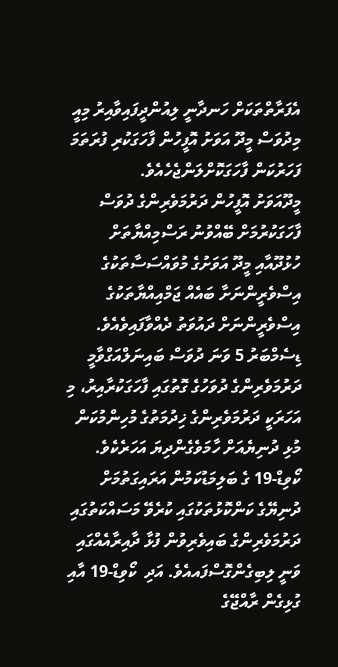އެފަރާތްތަކަށް ހަނދާނީ ލިއުންދީފައިވާއިރު މިއީ މިދުވަސް މީދޫ އަވަށު އޮފީހުން ފާހަގަކުރި ފުރަތަމަ ފަހަރުކަން ފާހަގަކޮށްލަންޖެހެއެވެ.
މީދޫއަވަށު އޮފީހުން ދަރުމަވެރިންގެ ދުވަސް ފާހަގަކުރުމަށް ބޭއްވުނު ރަސްމިއްޔާތަށް ހުޅުދޫއާއި މީދޫ އަވަށުގެ މުވައްސަސާތަކުގެ އިސްވެރީންނަށާ ބައެއް ޖަމްއިއްޔާތަކުގެ އިސްވެރީންނަށް ދައުވަތު ދެއްވާފައިވެއެވެ.
ޑިސެމްބަރު 5 ވަނަ ދުވަސް ބައިނަލްއަގްވާމީ ދަރުމަވެރިންގެ ދުވަހުގެ ގޮތުގައި ފާހަގަކުރާއިރު، މި އަހަރަކީ ދަރުމަވެރިންގެ ޚިދުމަތުގެ މުހިންމުކަން މުޅި ދުނިޔެއަށް ހާމަވެގެންދިޔަ އަހަރެކެވެ. ކޯވިޑް-19 ގެ ބަލިމަޑުކަމުން އަރައިގަތުމަށް ދުނިޔޭގެ ކަންކޮޅުތަކުގައި ކުރެވޭ މަސައްކަތުގައި ދަރުމަވެރިންގެ ބައިވެރިވުން ފުޅާ ދާއިރާއެއްގައި ވަނީ ލިބިގެންގޮސްފައއެވެ. އަދި  ކޯވިޑް-19 އާއި ގުޅިގެން ރާއްޖޭގެ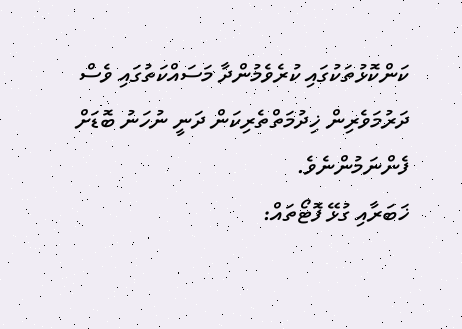ކަންކޮޅުތަކުގައި ކުރެވެމުންދާ މަސައްކަތުގައި ވެސް ދަރުމަވެރިން ޚިދުމަތްތެރިކަން ދަނީ ނުހަނު ބޮޑަށް ފެންނަމުންނެވެ.
ޚަބަރާއި ގުޅޭ ފޮޓޯތައް: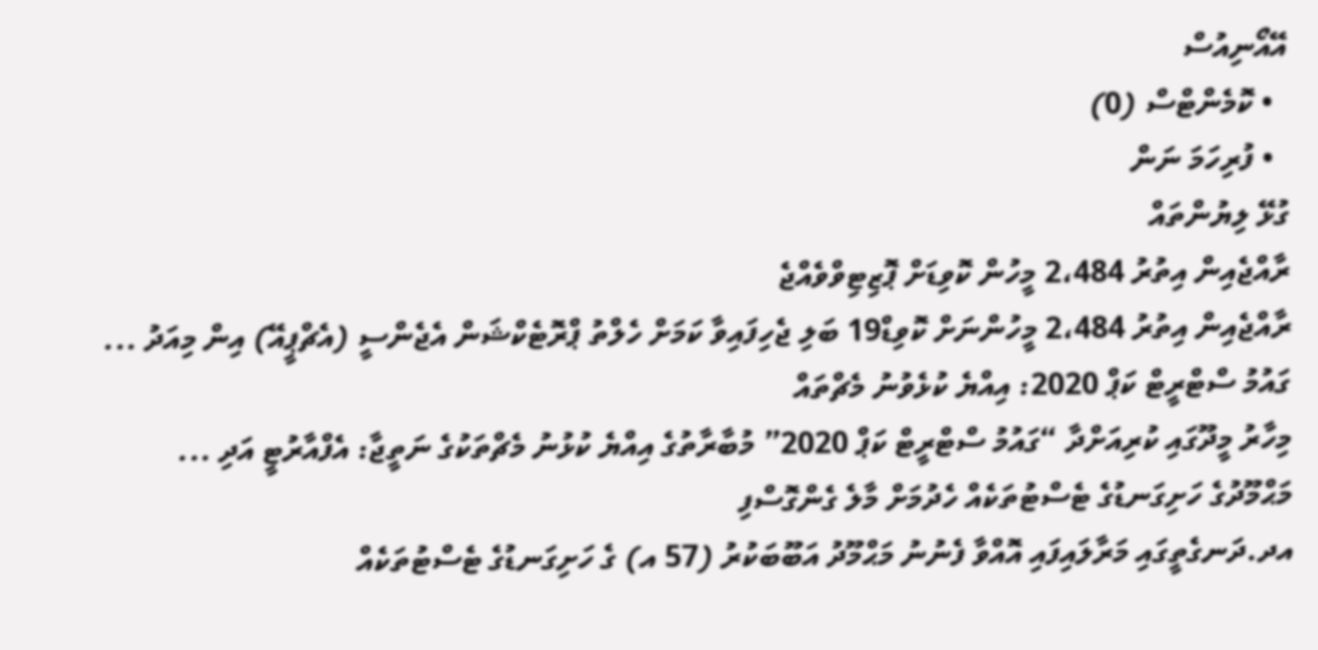އޭއޯނިއުސް
  • ކޮމެންޓްސް (0)
  • ފުރިހަމަ ނަން
ގުޅޭ ލިޔުންތައް
ރާއްޖެއިން އިތުރު 2،484 މީހުން ކޮވިޑަށް ޕޮޒިޓިވްވެއްޖެ
ރާއްޖެއިން އިތުރު 2،484 މީހުންނަށް ކޮވިޑް19 ބަލި ޖެހިފައިވާ ކަމަށް ހެލްތު ޕްރޮޓެކްޝަން އެޖެންސީ (އެޗްޕީއޭ) އިން މިއަދު ...
ގައުމު ސްޓްރީޓް ކަޕް 2020: އިއްޔެ ކުޅެވުނު މެޗްތައް
މިހާރު މީދޫގައި ކުރިއަށްދާ “ގައުމު ސްޓްރީޓް ކަޕް 2020” މުބާރާތުގެ އިއްޔެ ކުޅުނު މެޗްތަކުގެ ނަތީޖާ: އެފްއާރުޓީ އަދި ...
މަޙްމޫދުގެ ހަށިގަނޑުގެ ޓެސްޓުތަކެއް ހެދުމަށް މާލެ ގެންގޮސްފި
އދ.ދަނގެތީގައި މަރާލައިފައި އޮއްވާ ފެނުނު މަޙްމޫދު އަބޫބަކުރު (57 އ) ގެ ހަށިގަނޑުގެ ޓެސްޓުތަކެއް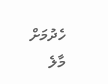ހެދުމަށް މާލެ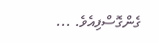ގެންގޮސްފިއެވެ. ...